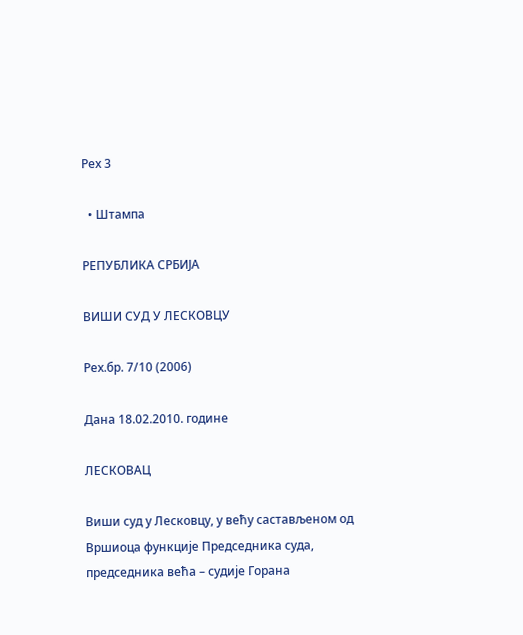Рех 3

  • Штампа

РЕПУБЛИКА СРБИЈА

ВИШИ СУД У ЛЕСКОВЦУ

Рех.бр. 7/10 (2006)

Дана 18.02.2010. године

ЛЕСКОВАЦ

Виши суд у Лесковцу, у већу састављеном од Вршиоца функције Председника суда, председника већа – судије Горана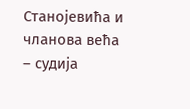Станојевића и чланова већа – судија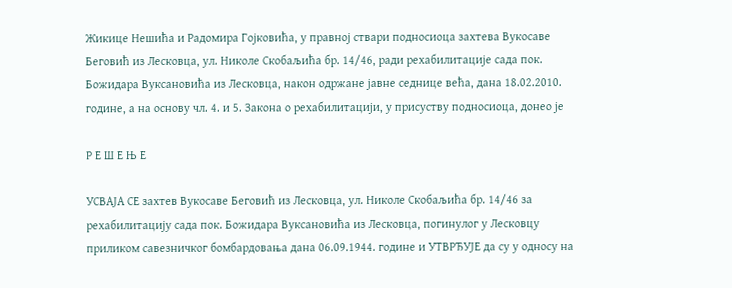Жикице Нешића и Радомира Гојковића, у правној ствари подносиоца захтева Вукосаве Беговић из Лесковца, ул. Николе Скобаљића бр. 14/46, ради рехабилитације сада пок. Божидара Вуксановића из Лесковца, након одржане јавне седнице већа, дана 18.02.2010. године, а на основу чл. 4. и 5. Закона о рехабилитацији, у присуству подносиоца, донео је

Р Е Ш Е Њ Е

УСВАЈА СЕ захтев Вукосаве Беговић из Лесковца, ул. Николе Скобаљића бр. 14/46 за рехабилитацију сада пок. Божидара Вуксановића из Лесковца, погинулог у Лесковцу приликом савезничког бомбардовања дана 06.09.1944. године и УТВРЂУЈЕ да су у односу на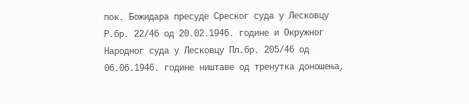пок. Божидара пресуде Среског суда у Лесковцу Р.бр. 22/46 од 20.02.1946. године и Окружног Народног суда у Лесковцу Пл.бр. 205/46 од 06.06.1946. године ништаве од тренутка доношења,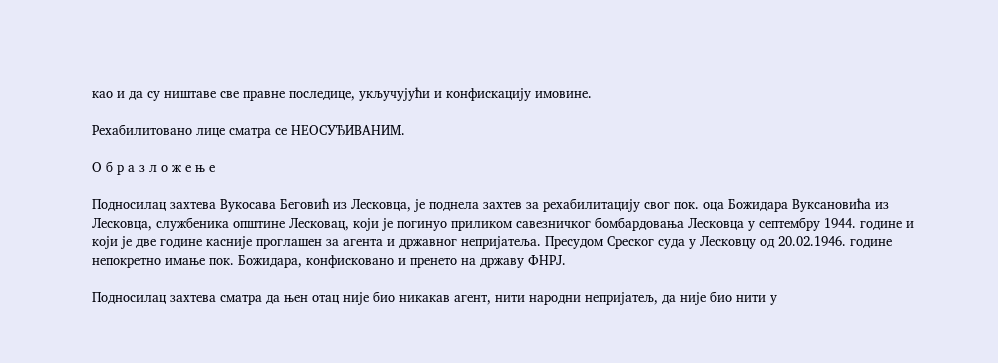као и да су ништаве све правне последице, укључујући и конфискацију имовине.

Рехабилитовано лице сматра се НЕОСУЂИВАНИМ.

О б р а з л о ж е њ е

Подносилац захтева Вукосава Беговић из Лесковца, је поднела захтев за рехабилитацију свог пок. оца Божидара Вуксановића из Лесковца, службеника општине Лесковац, који је погинуо приликом савезничког бомбардовања Лесковца у септембру 1944. године и који је две године касније проглашен за агента и државног непријатеља. Пресудом Среског суда у Лесковцу од 20.02.1946. године непокретно имање пок. Божидара, конфисковано и пренето на државу ФНРЈ.

Подносилац захтева сматра да њен отац није био никакав агент, нити народни непријатељ, да није био нити у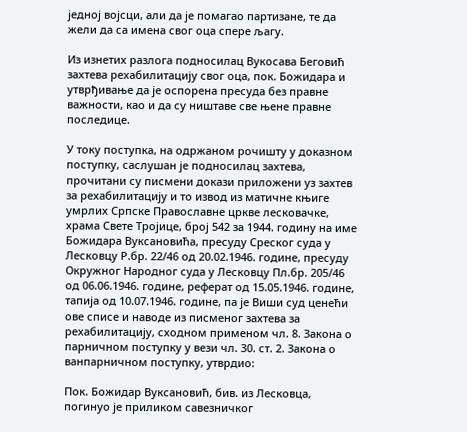једној војсци, али да је помагао партизане, те да жели да са имена свог оца спере љагу.

Из изнетих разлога подносилац Вукосава Беговић захтева рехабилитацију свог оца, пок. Божидара и утврђивање да је оспорена пресуда без правне важности, као и да су ништаве све њене правне последице.

У току поступка, на одржаном рочишту у доказном поступку, саслушан је подносилац захтева, прочитани су писмени докази приложени уз захтев за рехабилитацију и то извод из матичне књиге умрлих Српске Православне цркве лесковачке, храма Свете Тројице, број 542 за 1944. годину на име Божидара Вуксановића, пресуду Среског суда у Лесковцу Р.бр. 22/46 од 20.02.1946. године, пресуду Окружног Народног суда у Лесковцу Пл.бр. 205/46 од 06.06.1946. године, реферат од 15.05.1946. године, тапија од 10.07.1946. године, па је Виши суд ценећи ове списе и наводе из писменог захтева за рехабилитацију, сходном применом чл. 8. Закона о парничном поступку у вези чл. 30. ст. 2. Закона о ванпарничном поступку, утврдио:

Пок. Божидар Вуксановић, бив. из Лесковца, погинуо је приликом савезничког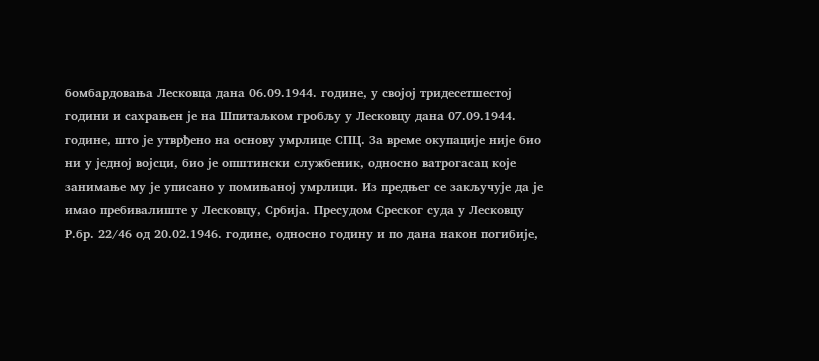бомбардовања Лесковца дана 06.09.1944. године, у својој тридесетшестој години и сахрањен је на Шпитаљком гробљу у Лесковцу дана 07.09.1944. године, што је утврђено на основу умрлице СПЦ. За време окупације није био ни у једној војсци, био је општински службеник, односно ватрогасац које занимање му је уписано у помињаној умрлици. Из предњег се закључује да је имао пребивалиште у Лесковцу, Србија. Пресудом Среског суда у Лесковцу Р.бр. 22/46 од 20.02.1946. године, односно годину и по дана након погибије,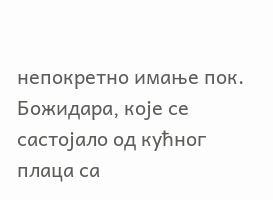непокретно имање пок. Божидара, које се састојало од кућног плаца са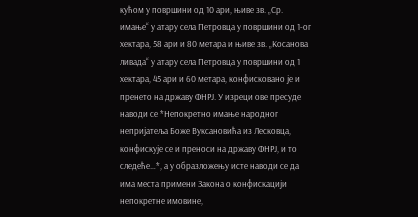кућом у површини од 10 ари, њиве зв. „Ср. имање“ у атару села Петровца у површини од 1-ог хектара, 58 ари и 80 метара и њиве зв. „Косанова ливада“ у атару села Петровца у површини од 1 хектара, 45 ари и 60 метара, конфисковано је и пренето на државу ФНРЈ. У изреци ове пресуде наводи се *Непокретно имање народног непријатеља Боже Вуксановића из Лесковца, конфискује се и преноси на државу ФНРЈ, и то следеће…*, а у образложењу исте наводи се да има места примени Закона о конфискацији непокретне имовине,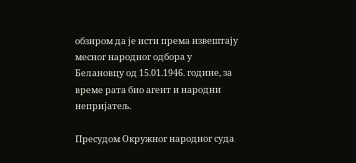обзиром да је исти према извештају месног народног одбора у Белановцу од 15.01.1946. године, за време рата био агент и народни непријатељ.

Пресудом Окружног народног суда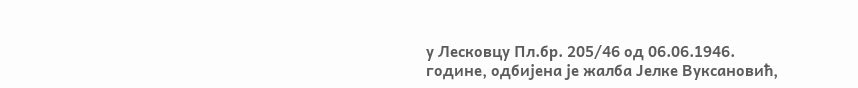у Лесковцу Пл.бр. 205/46 од 06.06.1946. године, одбијена је жалба Јелке Вуксановић,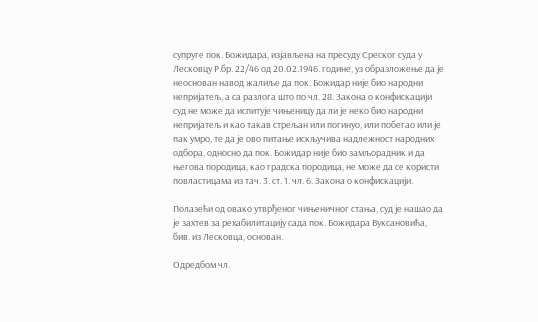супруге пок. Божидара, изјављена на пресуду Среског суда у Лесковцу Р.бр. 22/46 од 20.02.1946. године, уз образложење да је неоснован навод жалиље да пок. Божидар није био народни непријатељ, а са разлога што по чл. 28. Закона о конфискацији суд не може да испитује чињеницу да ли је неко био народни непријатељ и као такав стрељан или погинуо, или побегао или је пак умро, те да је ово питање искључива надлежност народних одбора, односно да пок. Божидар није био замљорадник и да његова породица, као градска породица, не може да се користи повластицама из тач. 3. ст. 1. чл. 6. Закона о конфискацији.

Полазећи од овако утврђеног чињеничног стања, суд је нашао да је захтев за рехабилитацију сада пок. Божидара Вуксановића, бив. из Лесковца, основан.

Одредбом чл.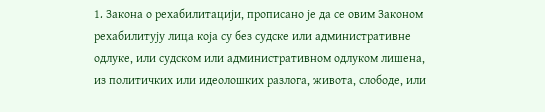1. Закона о рехабилитацији, прописано је да се овим Законом рехабилитују лица која су без судске или административне одлуке, или судском или административном одлуком лишена, из политичких или идеолошких разлога, живота, слободе, или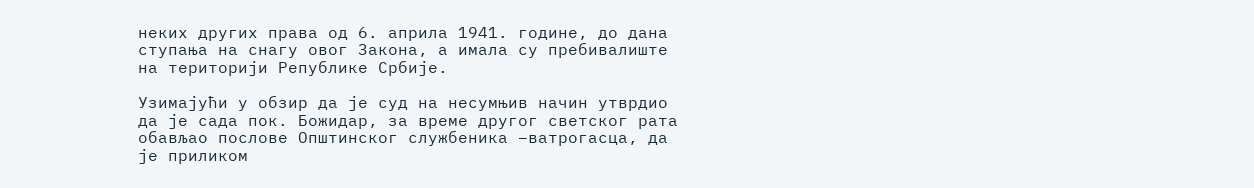неких других права од 6. априла 1941. године, до дана ступања на снагу овог Закона, а имала су пребивалиште на територији Републике Србије.

Узимајући у обзир да је суд на несумњив начин утврдио да је сада пок. Божидар, за време другог светског рата обављао послове Општинског службеника –ватрогасца, да је приликом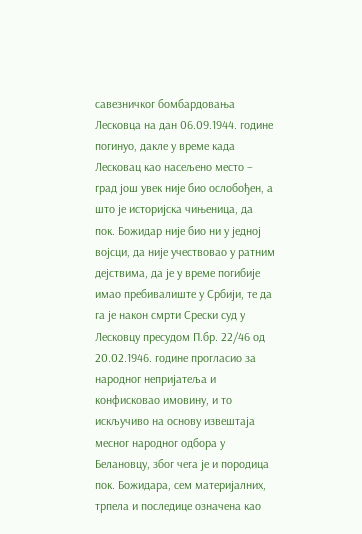савезничког бомбардовања Лесковца на дан 06.09.1944. године погинуо, дакле у време када Лесковац као насељено место – град још увек није био ослобођен, а што је историјска чињеница, да пок. Божидар није био ни у једној војсци, да није учествовао у ратним дејствима, да је у време погибије имао пребивалиште у Србији, те да га је након смрти Срески суд у Лесковцу пресудом П.бр. 22/46 од 20.02.1946. године прогласио за народног непријатеља и конфисковао имовину, и то искључиво на основу извештаја месног народног одбора у Белановцу, због чега је и породица пок. Божидара, сем материјалних, трпела и последице означена као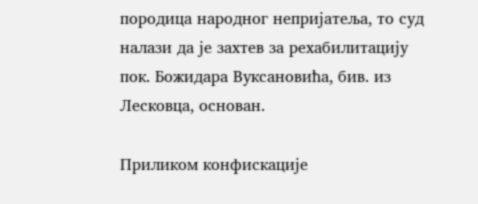породица народног непријатеља, то суд налази да је захтев за рехабилитацију пок. Божидара Вуксановића, бив. из Лесковца, основан.

Приликом конфискације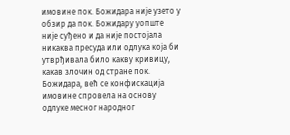имовине пок. Божидара није узето у обзир да пок. Божидару уопште није суђено и да није постојала никаква пресуда или одлука која би утврђивала било какву кривицу, какав злочин од стране пок. Божидара, већ се конфискација имовине спровела на основу одлуке месног народног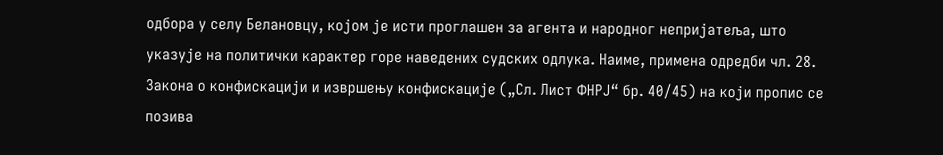одбора у селу Белановцу, којом је исти проглашен за агента и народног непријатеља, што указује на политички карактер горе наведених судских одлука. Наиме, примена одредби чл. 28. Закона о конфискацији и извршењу конфискације („Сл. Лист ФНРЈ“ бр. 40/45) на који пропис се позива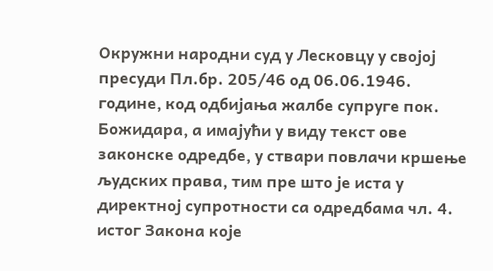Окружни народни суд у Лесковцу у својој пресуди Пл.бр. 205/46 од 06.06.1946. године, код одбијања жалбе супруге пок. Божидара, а имајући у виду текст ове законске одредбе, у ствари повлачи кршење људских права, тим пре што је иста у директној супротности са одредбама чл. 4. истог Закона које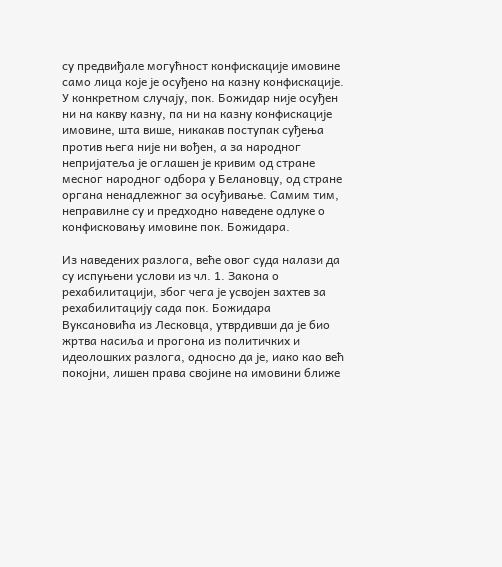су предвиђале могућност конфискације имовине само лица које је осуђено на казну конфискације. У конкретном случају, пок. Божидар није осуђен ни на какву казну, па ни на казну конфискације имовине, шта више, никакав поступак суђења против њега није ни вођен, а за народног непријатеља је оглашен је кривим од стране месног народног одбора у Белановцу, од стране органа ненадлежног за осуђивање. Самим тим, неправилне су и предходно наведене одлуке о конфисковању имовине пок. Божидара.

Из наведених разлога, веће овог суда налази да су испуњени услови из чл. 1. Закона о рехабилитацији, због чега је усвојен захтев за рехабилитацију сада пок. Божидара Вуксановића из Лесковца, утврдивши да је био жртва насиља и прогона из политичких и идеолошких разлога, односно да је, иако као већ покојни, лишен права својине на имовини ближе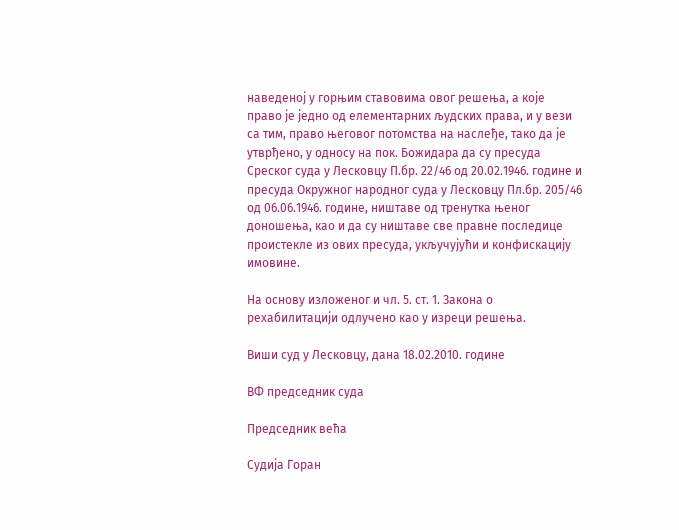наведеној у горњим ставовима овог решења, а које право је једно од елементарних људских права, и у вези са тим, право његовог потомства на наслеђе, тако да је утврђено, у односу на пок. Божидара да су пресуда Среског суда у Лесковцу П.бр. 22/46 од 20.02.1946. године и пресуда Окружног народног суда у Лесковцу Пл.бр. 205/46 од 06.06.1946. године, ништаве од тренутка њеног доношења, као и да су ништаве све правне последице проистекле из ових пресуда, укључујући и конфискацију имовине.

На основу изложеног и чл. 5. ст. 1. Закона о рехабилитацији одлучено као у изреци решења.

Виши суд у Лесковцу, дана 18.02.2010. године

ВФ председник суда

Председник већа

Судија Горан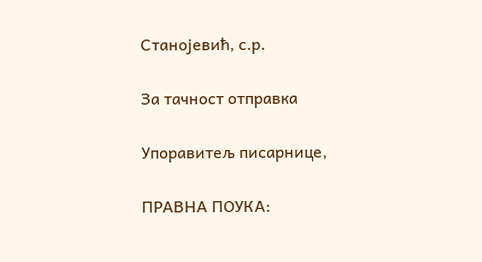Станојевић, с.р.

За тачност отправка

Упоравитељ писарнице,

ПРАВНА ПОУКА: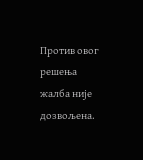Против овог решења жалба није дозвољена.